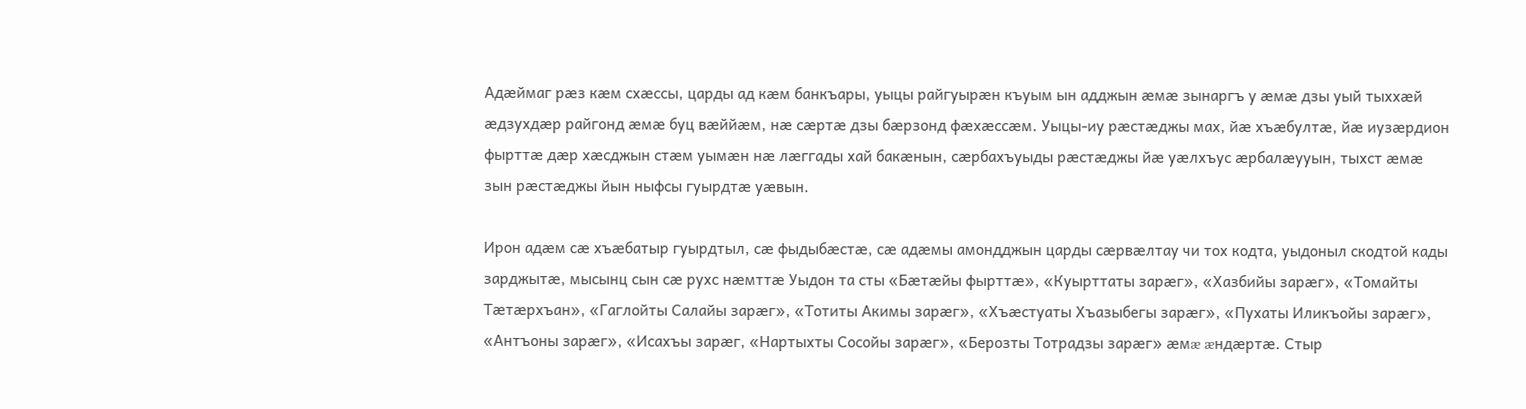Адæймаг рæз кæм схæссы, царды ад кæм банкъары, уыцы райгуырæн къуым ын адджын æмæ зынаргъ у æмæ дзы уый тыххæй æдзухдæр райгонд æмæ буц вæййæм, нæ сæртæ дзы бæрзонд фæхæссæм. Уыцы-иу рæстæджы мах, йæ хъæбултæ, йæ иузæрдион фырттæ дæр хæсджын стæм уымæн нæ лæггады хай бакæнын, сæрбахъуыды рæстæджы йæ уæлхъус æрбалæууын, тыхст æмæ зын рæстæджы йын ныфсы гуырдтæ уæвын.

Ирон адæм сæ хъæбатыр гуырдтыл, сæ фыдыбæстæ, сæ адæмы амондджын царды сæрвæлтау чи тох кодта, уыдоныл скодтой кады зарджытæ, мысынц сын сæ рухс нæмттæ Уыдон та сты «Бæтæйы фырттæ», «Куырттаты зарæг», «Хазбийы зарæг», «Томайты Тæтæрхъан», «Гаглойты Салайы зарæг», «Тотиты Акимы зарæг», «Хъæстуаты Хъазыбегы зарæг», «Пухаты Иликъойы зарæг», «Антъоны зарæг», «Исахъы зарæг, «Нартыхты Сосойы зарæг», «Берозты Тотрадзы зарæг» æмæ æндæртæ. Стыр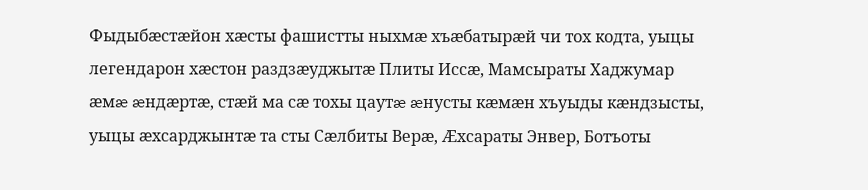Фыдыбæстæйон хæсты фашистты ныхмæ хъæбатырæй чи тох кодта, уыцы легендарон хæстон раздзæуджытæ Плиты Иссæ, Мамсыраты Хаджумар æмæ æндæртæ, стæй ма сæ тохы цаутæ æнусты кæмæн хъуыды кæндзысты, уыцы æхсарджынтæ та сты Сæлбиты Верæ, Æхсараты Энвер, Ботъоты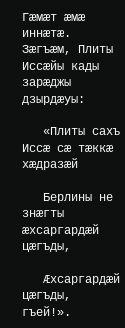Гæмæт æмæ иннæтæ. Зæгъæм, Плиты Иссæйы кады зарæджы дзырдæуы:

   «Плиты сахъ Иссæ сæ тæккæ хæдразæй

   Берлины не знæгты æхсаргардæй  цæгъды,

   Æхсаргардæй цæгъды, гъей!».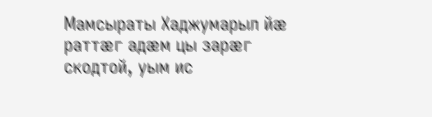Мамсыраты Хаджумарыл йæ раттæг адæм цы зарæг скодтой, уым ис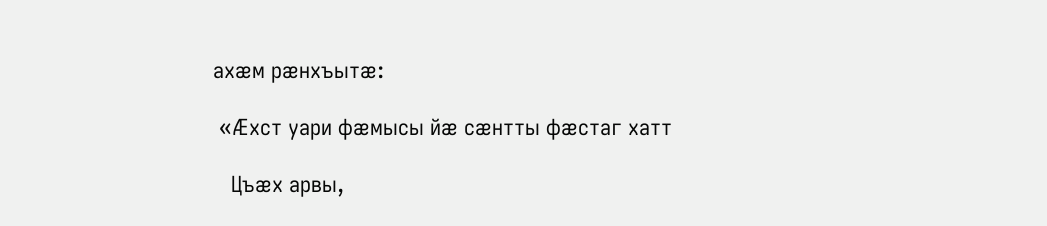ахæм рæнхъытæ:

 «Æхст уари фæмысы йæ сæнтты фæстаг хатт

   Цъæх арвы,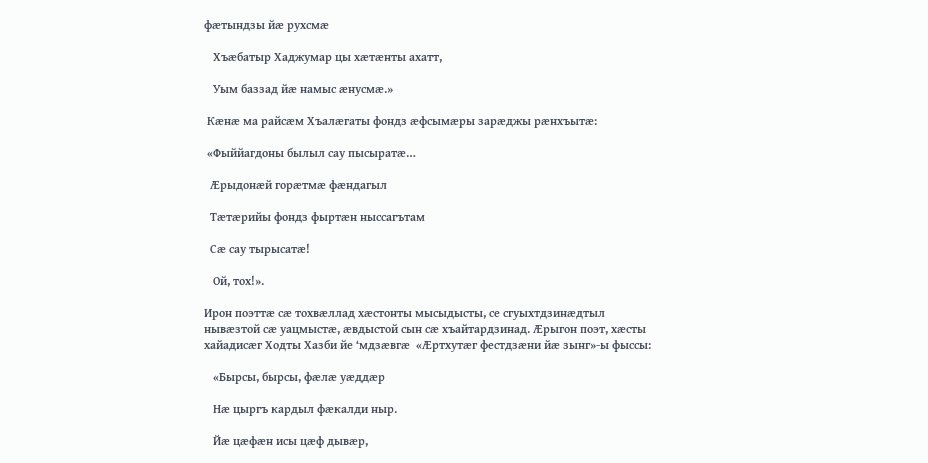фæтындзы йæ рухсмæ

   Хъæбатыр Хаджумар цы хæтæнты ахатт,

   Уым баззад йæ намыс æнусмæ.»

 Кæнæ ма райсæм Хъалæгаты фондз æфсымæры зарæджы рæнхъытæ:

 «Фыййагдоны былыл сау пысыратæ…

  Æрыдонæй горæтмæ фæндагыл

  Тæтæрийы фондз фыртæн ныссагътам

  Сæ сау тырысатæ!

   Ой, тох!».

Ирон поэттæ сæ тохвæллад хæстонты мысыдысты, се сгуыхтдзинæдтыл нывæзтой сæ уацмыстæ, æвдыстой сын сæ хъайтардзинад. Æрыгон поэт, хæсты хайадисæг Ходты Хазби йе ‘мдзæвгæ  «Æртхутæг фестдзæни йæ зынг»-ы фыссы:

   «Бырсы, бырсы, фæлæ уæддæр

   Нæ цыргъ кардыл фæкалди ныр.

   Йæ цæфæн исы цæф дывæр,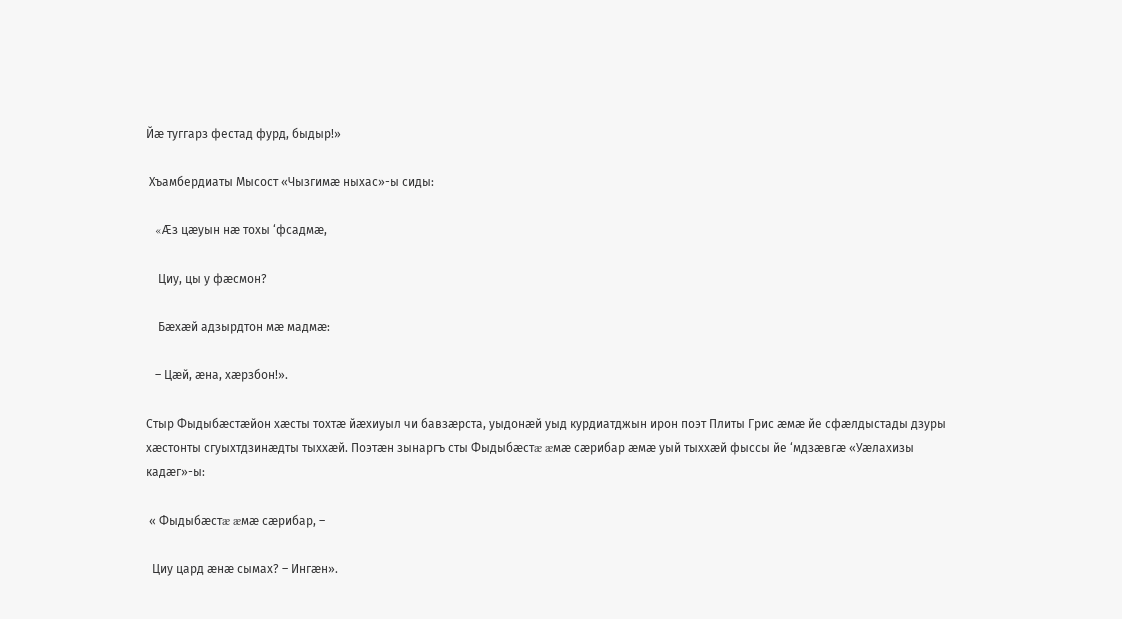Йæ туггарз фестад фурд, быдыр!»

 Хъамбердиаты Мысост «Чызгимæ ныхас»-ы сиды:

   «Æз цæуын нæ тохы ‘фсадмæ,

    Циу, цы у фæсмон?

    Бæхæй адзырдтон мæ мадмæ:

   – Цæй, æна, хæрзбон!».

Стыр Фыдыбæстæйон хæсты тохтæ йæхиуыл чи бавзæрста, уыдонæй уыд курдиатджын ирон поэт Плиты Грис æмæ йе сфæлдыстады дзуры  хæстонты сгуыхтдзинæдты тыххæй. Поэтæн зынаргъ сты Фыдыбæстæ æмæ сæрибар æмæ уый тыххæй фыссы йе ‘мдзæвгæ «Уæлахизы кадæг»-ы:

 « Фыдыбæстæ æмæ сæрибар, –

  Циу цард æнæ сымах? – Ингæн».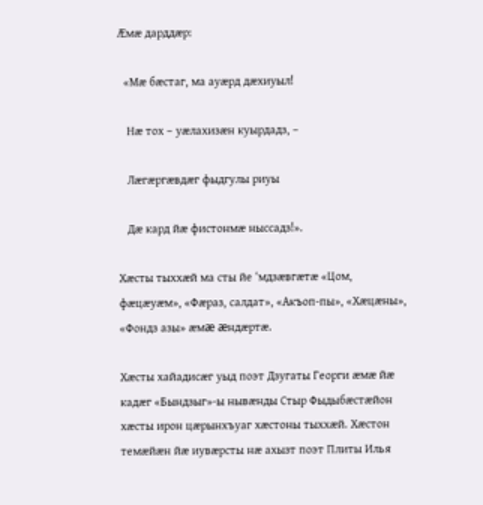Æмæ дарддæр:

  «Мæ бæстаг, ма ауæрд дæхиуыл!

   Нæ тох – уæлахизæн куырдадз, –

   Лæгæргæвдæг фыдгулы риуы

   Дæ кард йæ фистонмæ ныссадз!».

Хæсты тыххæй ма сты йе ‘мдзæвгæтæ «Цом, фæцæуæм», «Фæраз, салдат», «Акъоп-пы», «Хæцæны», «Фондз азы» æмæ æндæртæ.

Хæсты хайадисæг уыд поэт Дзугаты Георги æмæ йæ кадæг «Бындзыг»-ы нывæнды Стыр Фыдыбæстæйон хæсты ирон цæрынхъуаг хæстоны тыххæй. Хæстон темæйæн йæ иувæрсты нæ ахызт поэт Плиты Илья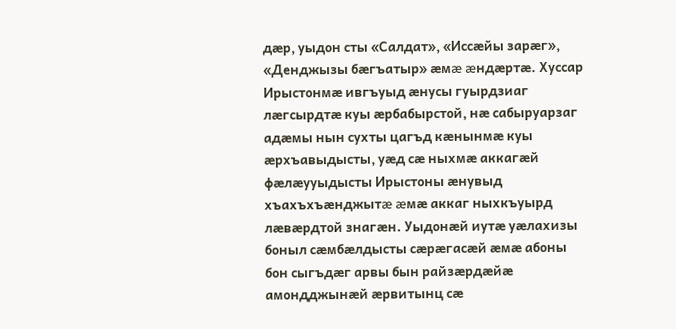дæр, уыдон сты «Салдат», «Иссæйы зарæг», «Денджызы бæгъатыр» æмæ æндæртæ. Хуссар Ирыстонмæ ивгъуыд æнусы гуырдзиаг лæгсырдтæ куы æрбабырстой, нæ сабыруарзаг адæмы нын сухты цагъд кæнынмæ куы æрхъавыдысты, уæд сæ ныхмæ аккагæй фæлæууыдысты Ирыстоны æнувыд хъахъхъæнджытæ æмæ аккаг ныхкъуырд лæвæрдтой знагæн. Уыдонæй иутæ уæлахизы боныл сæмбæлдысты сæрæгасæй æмæ абоны бон сыгъдæг арвы бын райзæрдæйæ амондджынæй æрвитынц сæ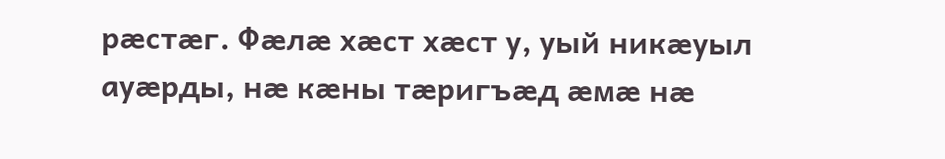рæстæг. Фæлæ хæст хæст у, уый никæуыл ауæрды, нæ кæны тæригъæд æмæ нæ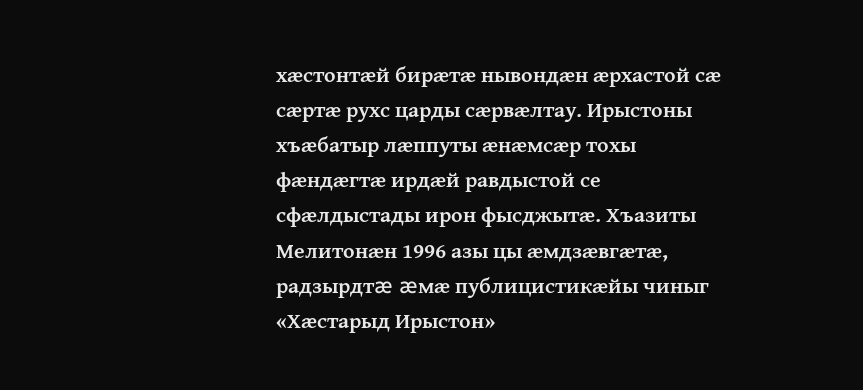хæстонтæй бирæтæ нывондæн æрхастой сæ сæртæ рухс царды сæрвæлтау. Ирыстоны хъæбатыр лæппуты æнæмсæр тохы фæндæгтæ ирдæй равдыстой се сфæлдыстады ирон фысджытæ. Хъазиты Мелитонæн 1996 азы цы æмдзæвгæтæ, радзырдтæ æмæ публицистикæйы чиныг «Хæстарыд Ирыстон»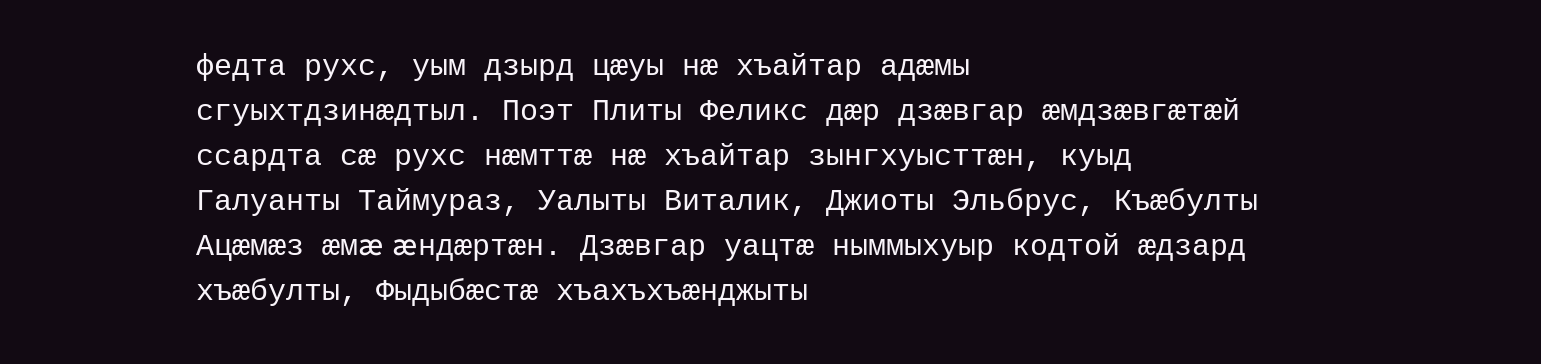федта рухс, уым дзырд цæуы нæ хъайтар адæмы сгуыхтдзинæдтыл. Поэт Плиты Феликс дæр дзæвгар æмдзæвгæтæй ссардта сæ рухс нæмттæ нæ хъайтар зынгхуысттæн, куыд Галуанты Таймураз, Уалыты Виталик, Джиоты Эльбрус, Къæбулты Ацæмæз æмæ æндæртæн. Дзæвгар уацтæ ныммыхуыр кодтой æдзард хъæбулты, Фыдыбæстæ хъахъхъæнджыты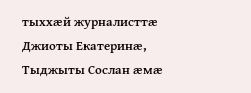тыххæй журналисттæ Джиоты Екатеринæ, Тыджыты Сослан æмæ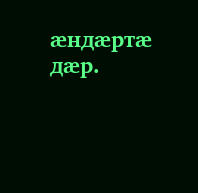æндæртæ дæр.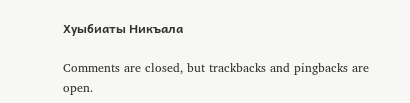Хуыбиаты Никъала

Comments are closed, but trackbacks and pingbacks are open.